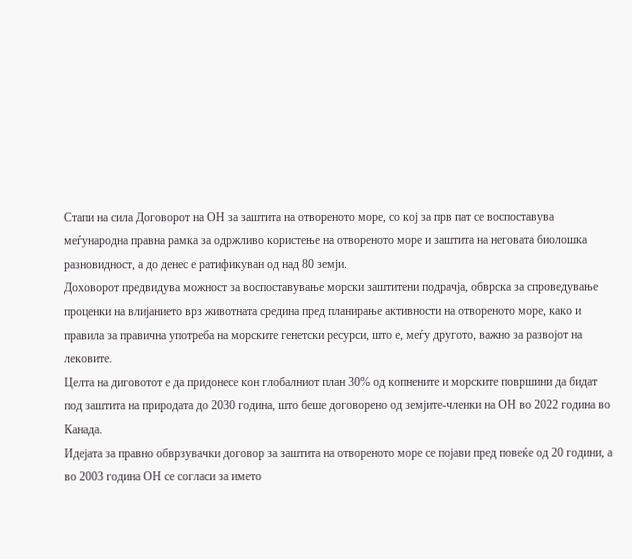Стапи на сила Договорот на ОН за заштита на отвореното море, со кој за прв пат се воспоставува меѓународна правна рамка за одржливо користење на отвореното море и заштита на неговата биолошка разновидност, а до денес е ратификуван од над 80 земји.
Доховорот предвидува можност за воспоставување морски заштитени подрачја, обврска за спроведување проценки на влијанието врз животната средина пред планирање активности на отвореното море, како и правила за правична употреба на морските генетски ресурси, што е, меѓу другото, важно за развојот на лековите.
Целта на диговотот е да придонесе кон глобалниот план 30% од копнените и морските површини да бидат под заштита на природата до 2030 година, што беше договорено од земјите-членки на ОН во 2022 година во Канада.
Идејата за правно обврзувачки договор за заштита на отвореното море се појави пред повеќе од 20 години, а во 2003 година ОН се согласи за името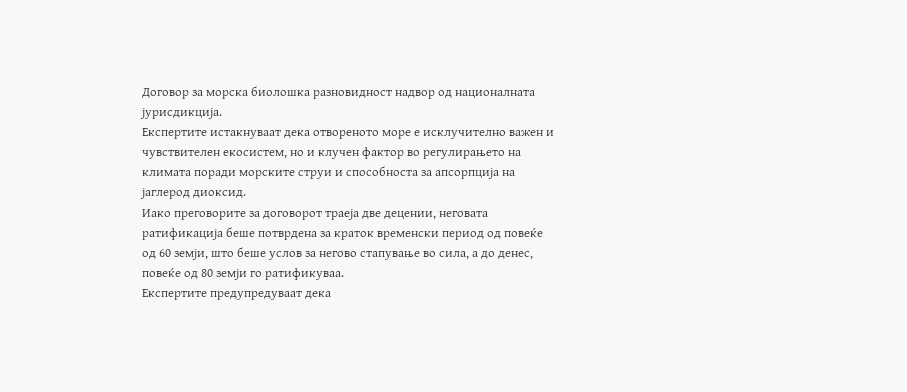Договор за морска биолошка разновидност надвор од националната јурисдикција.
Експертите истакнуваат дека отвореното море е исклучително важен и чувствителен екосистем, но и клучен фактор во регулирањето на климата поради морските струи и способноста за апсорпција на јаглерод диоксид.
Иако преговорите за договорот траеја две децении, неговата ратификација беше потврдена за краток временски период од повеќе од 60 земји, што беше услов за негово стапување во сила, а до денес, повеќе од 80 земји го ратификуваа.
Експертите предупредуваат дека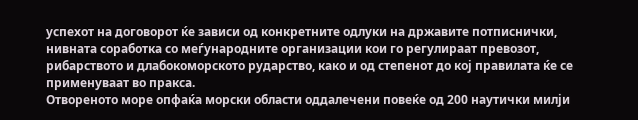успехот на договорот ќе зависи од конкретните одлуки на државите потписнички, нивната соработка со меѓународните организации кои го регулираат превозот, рибарството и длабокоморското рударство, како и од степенот до кој правилата ќе се применуваат во пракса.
Отвореното море опфаќа морски области оддалечени повеќе од 200 наутички милји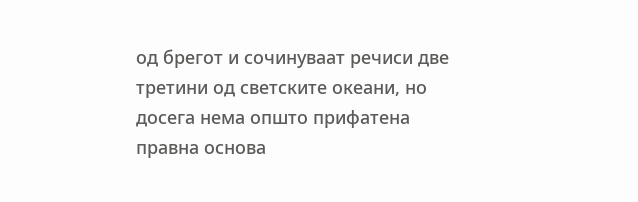од брегот и сочинуваат речиси две третини од светските океани, но досега нема општо прифатена правна основа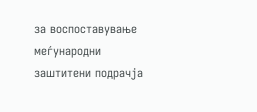за воспоставување меѓународни заштитени подрачја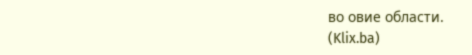во овие области.
(Klix.ba)